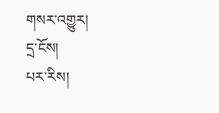གསར་འགྱུར།
དྲ་ངོས།
པར་རིས།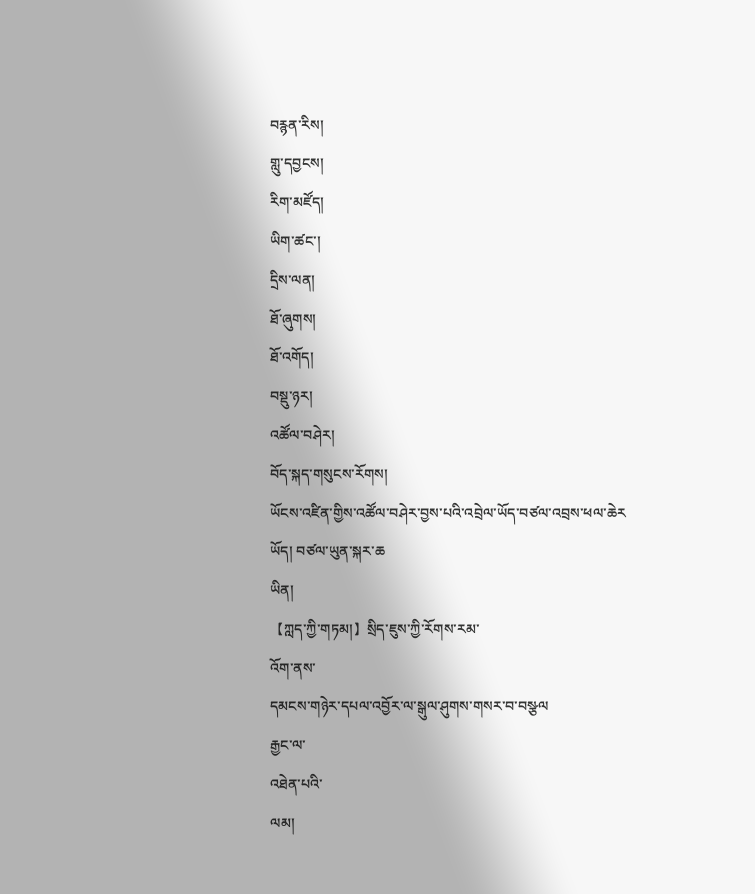བརྙན་རིས།
གླུ་དབྱངས།
རིག་མཛོད།
ཡིག་ཚང་།
དྲིས་ལན།
ཐོ་ཞུགས།
ཐོ་འགོད།
བསྡུ་ཉར།
འཚོལ་བཤེར།
བོད་སྐད་གསུངས་རོགས།
ཡོངས་འཛིན་གྱིས་འཚོལ་བཤེར་བྱས་པའི་འབྲེལ་ཡོད་བཙལ་འབྲས་ཕལ་ཆེར
ཡོད། བཙལ་ཡུན་སྐར་ཆ
ཡིན།
【ཀླད་ཀྱི་གཏམ།】སྲིད་ཇུས་ཀྱི་རོགས་རམ་
འོག་ནས་
དམངས་གཉེར་དཔལ་འབྱོར་ལ་སྒུལ་ཤུགས་གསར་བ་བསྩལ
རྒྱང་ལ་
འཐེན་པའི་
ལམ།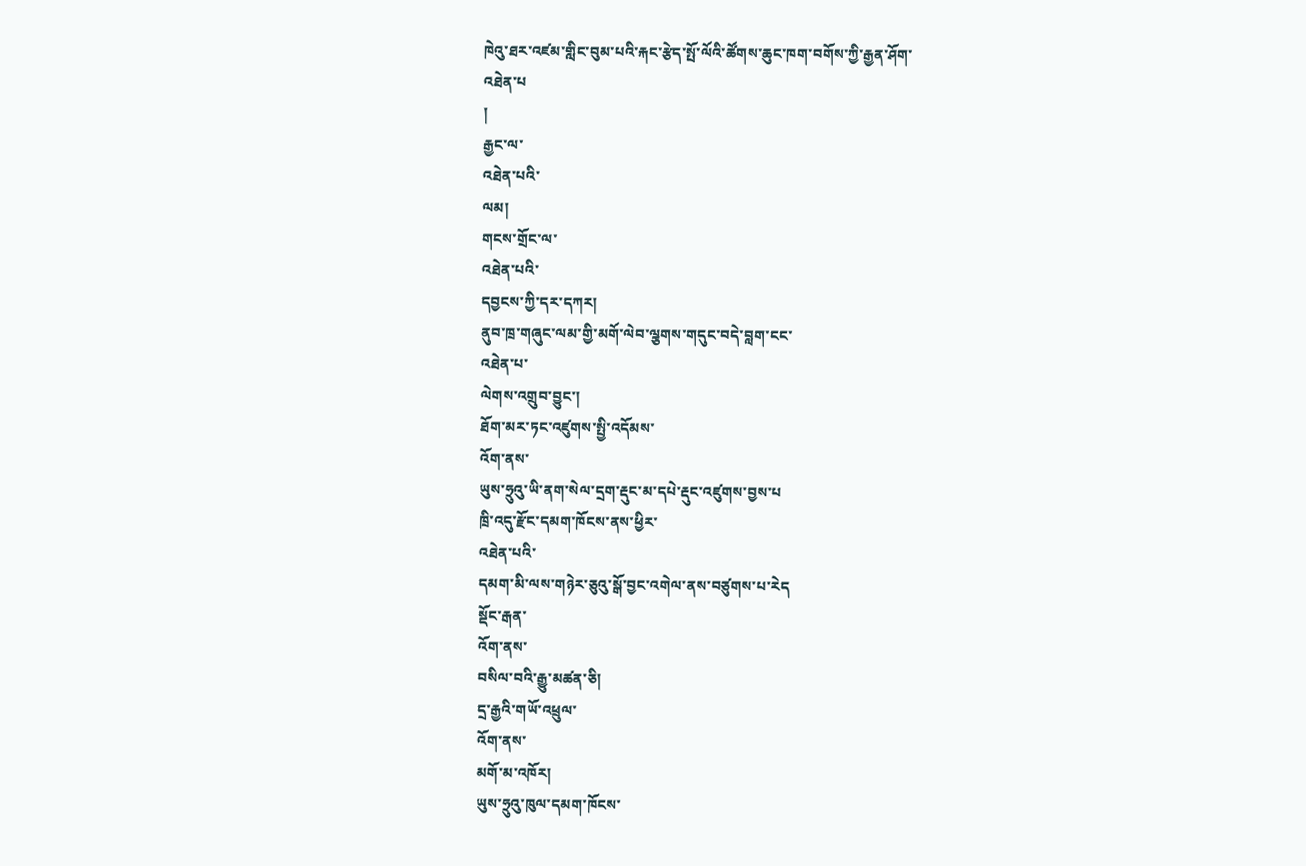ཁེའུ་ཐར་འཛམ་གླིང་བུམ་པའི་རྐང་རྩེད་སྤོ་ལོའི་ཚོགས་ཆུང་ཁག་བགོས་ཀྱི་རྒྱན་ཤོག་
འཐེན་པ
།
རྒྱང་ལ་
འཐེན་པའི་
ལམ།
གངས་གྲོང་ལ་
འཐེན་པའི་
དབྱངས་ཀྱི་དར་དཀར།
ནུབ་ཁྲ་གཞུང་ལམ་གྱི་མགོ་ལེབ་ལྕགས་གདུང་བདེ་བླག་ངང་
འཐེན་པ་
ལེགས་འགྲུབ་བྱུང་།
ཐོག་མར་ཏང་འཛུགས་སྤྱི་འདོམས་
འོག་ནས་
ཡུས་ཧྲུའུ་ཡི་ནག་སེལ་དྲག་རྡུང་མ་དཔེ་རྡུང་འཛུགས་བྱས་པ
ཁྲི་འདུ་རྫོང་དམག་ཁོངས་ནས་ཕྱིར་
འཐེན་པའི་
དམག་མི་ལས་གཉེར་ཅུའུ་སྒོ་བྱང་འགེལ་ནས་བཙུགས་པ་རེད
སྡོང་རྒན་
འོག་ནས་
བསིལ་བའི་རྒྱུ་མཚན་ཅི།
དྲ་རྒྱའི་གཡོ་འཕྲུལ་
འོག་ནས་
མགོ་མ་འཁོར།
ཡུས་ཧྲུའུ་ཁུལ་དམག་ཁོངས་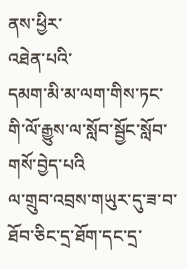ནས་ཕྱིར་
འཐེན་པའི་
དམག་མི་མ་ལག་གིས་ཏང་གི་ལོ་རྒྱུས་ལ་སློབ་སྦྱོང་སློབ་གསོ་བྱེད་པའི
ལ་གྲུབ་འབྲས་གཡུར་དུ་ཟ་བ་ཐོབ་ཅིང་དྲ་ཐོག་དང་དྲ་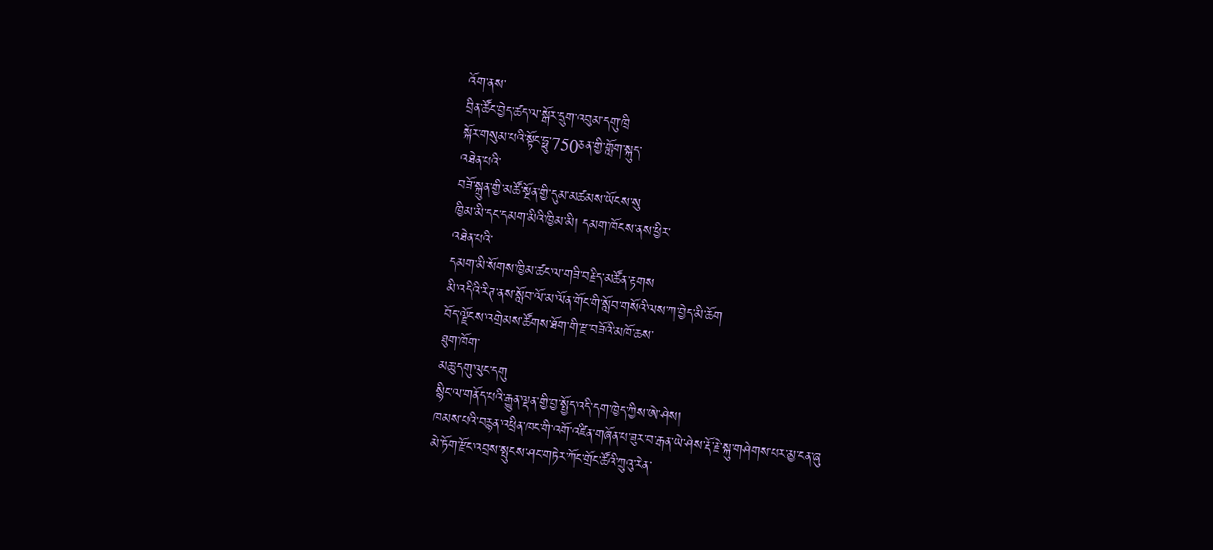འོག་ནས་
བྲིན་ཚོང་བྱེད་ཚད་ལ་སྒོར་དྲུག་འབུམ་དགུ་ཁྲི
སྐོར་གསུམ་པའི་སྟོང་ཧྥུ་750ཅན་གྱི་གློག་སྐུད་
འཐེན་པའི་
བཟོ་སྐྲུན་གྱི་མཚོ་སྔོན་གྱི་དུམ་མཚམས་ཡོངས་སུ
ཁྱིམ་མི་དང་དམག་མིའི་ཁྱིམ་མི། དམག་ཁོངས་ནས་ཕྱིར་
འཐེན་པའི་
དམག་མི་སོགས་ཁྱིམ་ཚང་ལ་གཟི་བརྗིད་མཚོན་རྟགས
མི་འདིའི་རིཊ་ནས་སློབ་ལོ་མ་ལོན་གོང་གི་སློབ་གསོའི་ལས་ཀ་བྱེད་མི་ཆོག
བོད་ལྗོངས་འགྲེམས་ཚོགས་ཐོག་གི་རྫ་བཟོའི་མཁོ་ཆས་
ཐུག་ཁོག་
མཆུ་དགུ་ལུང་དགུ
སྙིང་ལ་གནོད་པའི་རྒྱུན་ལྡན་གྱི་བྱ་སྤྱོད་འདི་དག་ཁྱེད་ཀྱིས་ཨེ་ཤེས།
ཁམས་པའི་བརྙན་འཕྲིན་ཁང་གི་འགོ་འཛིན་གཞོན་པ་ཟུར་བ་རྒན་ཡེ་ཤེས་རྡོ་རྗེ་སྐུ་གཤེགས་པར་མྱ་ངན་ཞུ
མེ་ཏོག་རྫོང་འབྲས་སྤུངས་ཤང་གཏེར་ཀོང་གྲོང་ཚོའི་ཀྲུའུ་རེན་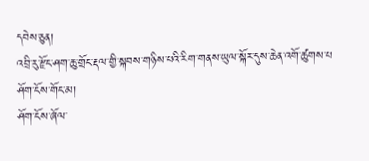དབེས་ཅུན།
འབྲི་རུ་རྫོང་ཤག་ཆུ་གྲོང་རྡལ་གྱི་སྐབས་གཉིས་པའི་རིག་གནས་ཡུལ་སྐོར་དུས་ཆེན་འགོ་ཚུགས་པ
ཤོག་ངོས་གོང་མ།
ཤོག་ངོས་ཞོལ་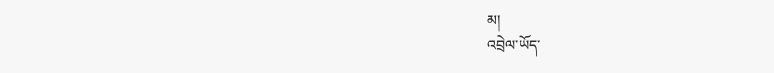མ།
འབྲེལ་ཡོད་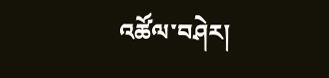འཚོལ་བཤེར།